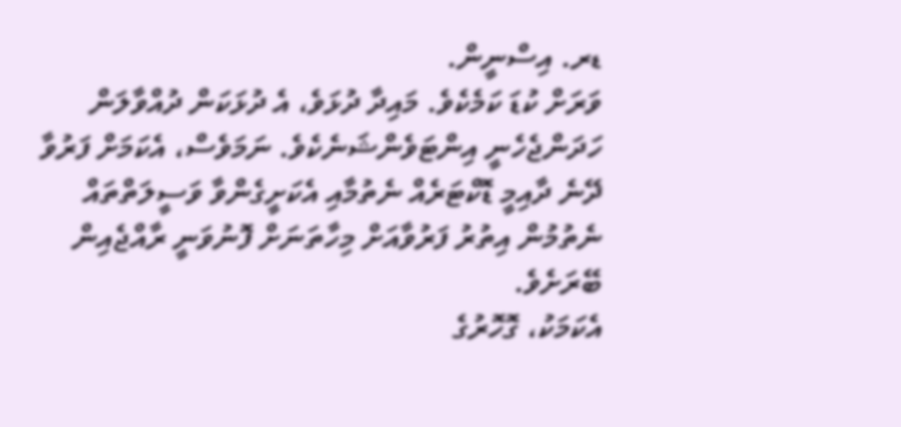ޑރ. އިސްނީން.
ވަރަށް ކުޑަ ކަމެކެވެ. މައިދާ ދުޅަވެ، އެ ދުޅަކަން ދުއްވާލަން ހަދަންޖެހެނީ އިންޓަވެންޝަނެކެވެ. ނަމަވެސް، އެކަމަށް ފަރުވާ ދޭނެ ދާއިމީ ޑޮކްޓަރެއް ނެތުމާއި އެކަށީގެންވާ ވަސީލަތްތައް ނެތުމުން އިތުރު ފަރުވާއަށް މިހާތަނަށް ފޮނުވަނީ ރާއްޖެއިން ބޭރަށެވެ.
އެކަމަކު، ގޮހޮރުގެ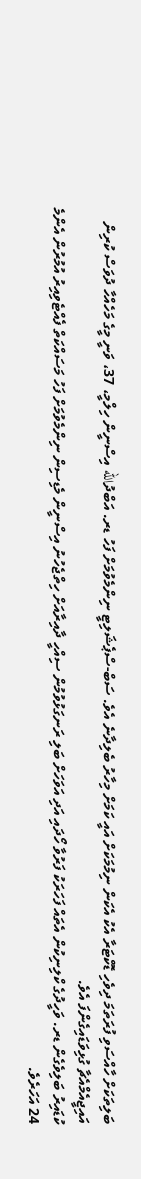ބަލިތަކަށް ހާއްސަވި ފުރަތަމަ ދިވެހި ޑޮކްޓަރާ އެކު އެކަން ނިމުމަކަށް އައީ ކަމަށް މިހާރު ބެލިދާނެ އެވެ. ސަބް-ސްޕެޝަލިޓީ ނިންމެވުމަށް ފަހު ޑރ. އަބްދުالله އިސްނީން ހިލްމީ، 37، ވަނީ މީގެ މަހެއްހާ ދުވަސް ކުރިން އައިޖީއެމްއެޗާ ގުޅިވަޑައިގެންފަ އެވެ.
ކުޑައިރު ބަލިވެގެން ޑރ. ވަހީދުގެ ކްލިނިކުން އެތައް ފަހަރަކު ފަރުވާ ހޯދައި އަދި އަވަހަށް ބަލި ރަނގަޅުވުމުން ސިއްހީ ދާއިރާއަށް ހިތްޖެހުނު އިސްނީން މެޑިސިން ނިންމެވުމަށް ފަހު މަސައްކަތް ފެއްޓެވިއިރު އުމުރުން އެންމެ 24 އަހަރެވެ.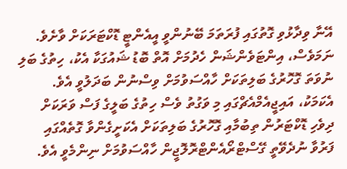އޭނާ ވިދާޅުވި ގޮތުގައި ފުރަތަމަ ބޭނުންވީ އީއެންޓީ ޑޮކްޓަރަކަށް ވާށެވެ. ނަމަވެސް، އިންޓަވެންޝަން ހެދުމަށް އޮތް ބޮޑު ޝައުގަކާ އެކު، ހިތުގެ ބަލި ނުވަތަ ގޮހޮރުގެ ބަލިތަކަށް ހާއްސަވުމަށް ވިސްނުން ބަދަލުވީ އެވެ.
އެކަމަކު، އައިޖީއެމްއެޗްގައި މި ވަގުތު ވެސް ހިތުގެ ބަލީގެ ފަސް ވަރަކަށް ދިވެހި ޑޮކްޓަރުން ތިބުމާއި ގޮހޮރުގެ ބަލިތަކަށް އެކަށީގެންވާ ގޮތެއްގައި ފަރުވާ ނުދެވޭތީ ގޭސްޓްރޯއެންޓްރޮލޮޖީން ހާއްސަވުމަށް ނިންމެވީ އެވެ.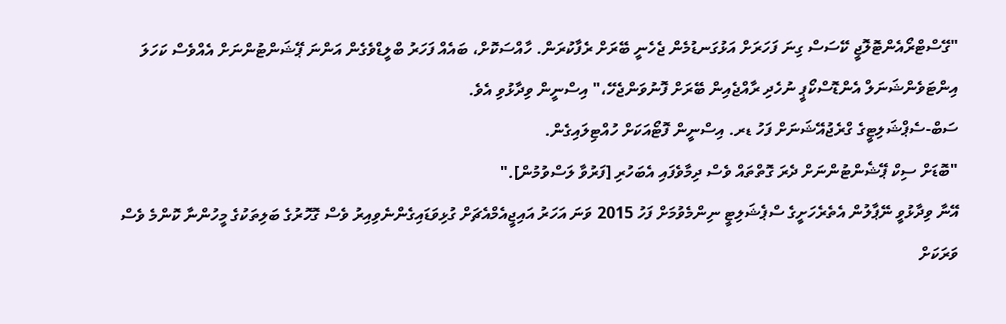"ގޭސްޓްރޯއެންޓޮލޮޖީ ކޭސަސް ގިނަ ފަހަރަށް އަޅުގަނޑުމެން ޖެހެނީ ބޭރަށް ރެފާކުރަން. ހާއްސަކޮށް، ބައެއް ފަހަރު ބްލީޑްވެގެން އަންނަ ޕޭޝަންޓުންނަށް އެއްވެސް ކަހަލަ އިންޓަވެންޝަނަލް އެންޑޮސްކޯޕީ ނުހެދި ރާއްޖެއިން ބޭރަށް ފޮނުވަންޖެހޭ،" އިސްނީން ވިދާޅުވި އެވެ.
ސަބް-ސެޕްޝަލިޓީގެ ގްރެޖުއޭޝަނަށް ފަހު ޑރ. އިސްނީން ފޮޓޯއަކަށް ހުއްޓިލައިގެން.
"ބޮޑަށް ސިކް ޕޭޝެންޓުންނަށް ދެރަ ގޮތްތައް ވެސް ދިމާވެފައި އެބަހުރި [ފަރުވާ ލަސްވުމުން]."
އޭނާ ވިދާޅުވީ ނޭޕާލުން އެތެރެހަށީގެ ސްޕެޝަލިޓީ ނިންމެވުމަށް ފަހު 2015 ވަނަ އަހަރު އައިޖީއެމްއެޗަށް ގުޅިވަޑައިގެންނެވިއިރު ވެސް ގޮހޮރުގެ ބަލިތަކުގެ މީހުންނާ ކޮންމެ ވެސް ވަރަކަށް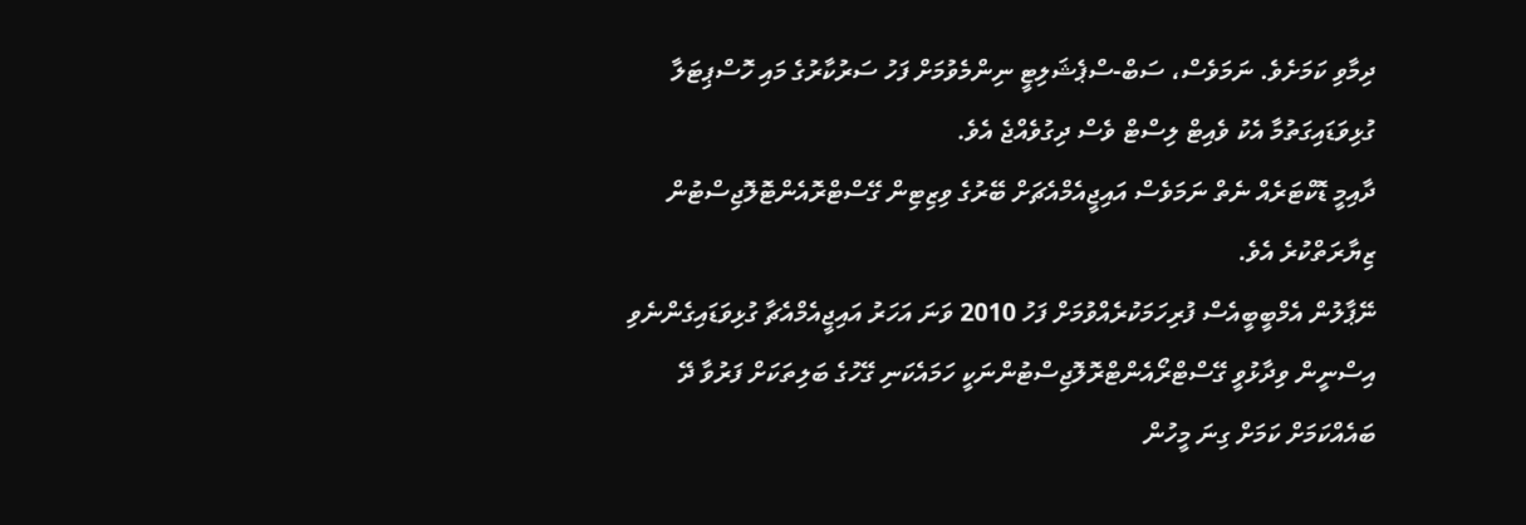ދިމާވި ކަމަށެވެ. ނަމަވެސް، ސަބް-ސްޕެޝަލިޓީ ނިންމެވުމަށް ފަހު ސަރުކާރުގެ މައި ހޮސްޕިޓަލާ ގުޅިވަޑައިގަތުމާ އެކު ވެއިޓް ލިސްޓް ވެސް ދިގުވެއްޖެ އެވެ.
ދާއިމީ ޑޮކްޓަރެއް ނެތް ނަމަވެސް އައިޖީއެމްއެޗަށް ބޭރުގެ ވިޒިޓިން ގޭސްޓްރޮއެންޓޮލޮޖިސްޓުން ޒިޔާރަތްކުރެ އެވެ.
ނޭޕާލުން އެމްބީބީއެސް ފުރިހަމަކުރެއްވުމަށް ފަހު 2010 ވަނަ އަހަރު އައިޖީއެމްއެޗާ ގުޅިވަޑައިގެންނެވި އިސްނީން ވިދާޅުވީ ގޭސްޓްރޯއެންޓްރޮލޮޖިސްޓުންނަކީ ހަމައެކަނި ގޭހުގެ ބަލިތަކަށް ފަރުވާ ދޭ ބައެއްކަމަށް ކަމަށް ގިނަ މީހުން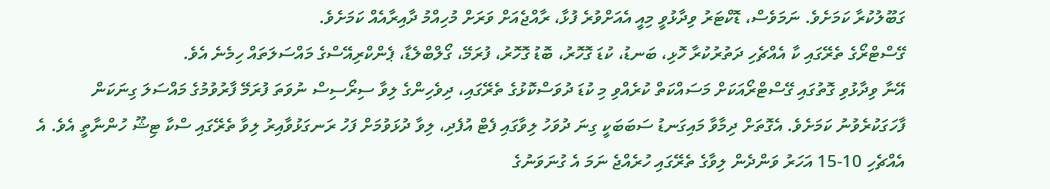ގަބޫލުކުރާ ކަމަށެވެ. ނަމަވެސް، ޑޮކްޓަރު ވިދާޅުވީ މިއީ އެއަށްވުރެ ފުޅާ، ރާއްޖެއަށް ވަރަށް މުހިއްމު ދާއިރާއެއް ކަމަށެވެ.
ގޭސްޓްރޯގެ ތެރޭގައި ކާ އެއްޗެހި ދަތުރުކުރާ ހޮޅި، ބަނޑު، ކުޑަ ގޮހޮރު، ބޮޑު ގޮހޮރު، ފުރަމޭ، ގޯލްބްލެޑާ، ޕެންކްރިއޭސްގެ މައްސަލަތައް ހިމެނެ އެވެ.
އޭނާ ވިދާޅުވި ގޮތުގައި ގޭސްޓްރޯއަކަށް މަސައްކަތް ކުރެއްވި މި ކުޑަ ދުވަސްކޮޅުގެ ތެރޭގައި، ދިވެހިންގެ ލިވާ ސިރޯސިސް ނުވަތަ ފުރަމޭ ފާރުވުމުގެ މައްސަލަ ގިނަކަން ފާހަގަކުރެވުނު ކަމަށެވެ. އެގޮތަށް ދިމާވާ މައިގަނޑު ސަބަބަކީ ގިނަ ދުވަހު ލިވާގައި ފެޓް އުފެދި، ލިވާ ދުޅަވުމަށް ފަހު ރަނގަޅުވާއިރު ލިވާ ތެރޭގައި ސްކާ ޓިޝޫ ހުންނާތީ އެވެ. އެ އެއްޗެހި 10-15 އަހަރު ވަންދެން ލިވާގެ ތެރޭގައި ހުރެއްޖެ ނަމަ އެ ގުނަވަނުގެ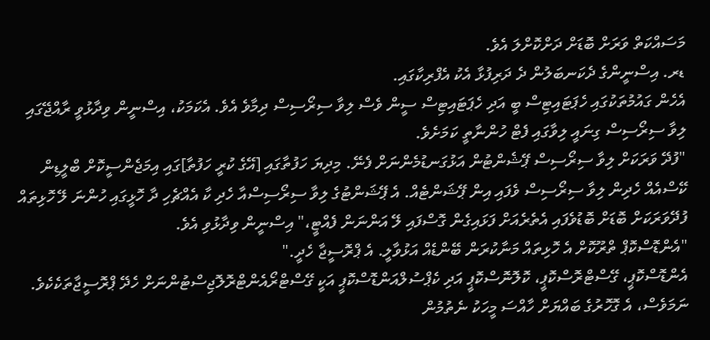މަސައްކަތް ވަރަށް ބޮޑަށް ދަށްކޮށްލަ އެވެ.
ޑރ. އިސްނީންގެ ދެކަނބަލުން ދެ ދަރިފުޅާ އެކު އެފްރިކާގައި.
އެހެން ގައުމުތަކުގައި ހެޕަޓައިޓިސް ބީ އަދި ހެޕަޓައިޓިސް ސީން ވެސް ލިވާ ސިރޯސިސް ދިމާވެ އެވެ. އެކަމަކު، އިސްނީން ވިދާޅުވީ ރާއްޖޭގައި ލިވާ ސިރޯސިސް ގިނައީ ލިވާގައި ފެޓް ހުންނާތީ ކަމަށެވެ.
"ފުދޭ ވަރަކަށް ލިވާ ސިރޯސިސް ޕޭޝެންޓުން އަޅުގަނޑުމެންނަށް ފެނޭ. މިދިޔަ ހަފުތާގައި [އޭގެ ކުރީ ހަފުތާ]ގައި އިމަޖެންސީކޮށް ބްލީޑިން ކޭސްއެއް ހެދިން ލިވާ ސިރޯސިސް ވެފައި އިން ޕޭޝަންޓެއް. އެ ޕޭޝަންޓުގެ ލިވާ ސިރޯސިސްއާ ހެދި ކާ އެއްޗެހި ދާ ހޮޅީގައި ހުންނަ ލޭ ހޮޅިތައް ފުދޭވަރަކަށް ބޮޑަށް ބޮޑުވެފައި އެތެރެއަށް ފަޅައިގެން ގޮސްފައި ލޭ އަންނަން ފެއްޓީ،" އިސްނީން ވިދާޅުވި އެވެ.
"އެންޑޮސްކޮޕް ތްރޫކޮށް އެ ހޮޅިތައް މަނާކުރަން ބޭންޑެއް އަޅުވާލީ. އެ ޕްރޮސީޖާ ހެދީ."
އެންޑޮސްކޮޕީ، ގޭސްޓްރޮސްކޮޕީ، ކޮލޮނޮސްކޮޕީ އަދި ކެޕްސުލްއަންޑޮސްކޮޕީ އަކީ ގޭސްޓްރޯއެންޓްރޮލޮޖިސްޓުންނަށް ހެދޭ ޕްރޮސީޖާތަކެކެވެ. ނަމަވެސް، އެ ގޮހޮރުގެ ބައްޔަށް ހާއްސަ މީހަކު ނެތުމުން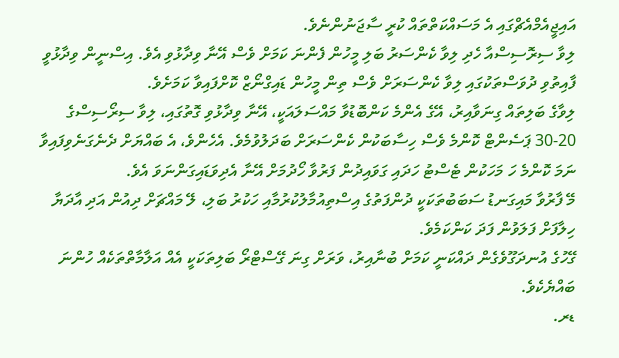އައިޖީއެމްއެޗްގައި އެ މަސައްކަތްތައް ކުރީ ސާޖަނުންނެވެ.
ލިވާ ސިރޮސިސްއާ ހެދި ލިވާ ކެންސަރު ބަލި މީހުން ފެންނަ ކަމަށް ވެސް އޭނާ ވިދާޅުވި އެވެ. އިސްނީން ވިދާޅުވީ ފާއިތުވި ދުވަސްތަކުގައި ލިވާ ކެންސަރަށް ވެސް ތިން މީހުން ޑައިގްނޯޒް ކޮށްފައިވާ ކަމަށެވެ.
ލިވާގެ ބަލިތައް ގިނަވާއިރު، އޭގެ އެންމެ ކަންބޮޑުވާ މައްސަލައަކީ، އޭނާ ވިދާޅުވި ގޮތުގައި، ލިވާ ސިރޯސިސްގެ 20-30 ޕަސެންޓް ކޮންމެ ވެސް ހިސާބަކުން ކެންސަރަށް ބަދަލުވުމެވެ. އެހެންވެ، އެ ބައްޔަށް ދެނެގަނެވިފައިވާ ނަމަ ކޮންމެ ހަ މަހަކުން ޓެސްޓު ހަދައި ގަވައިދުން ފަރުވާ ހޯދުމަށް އޭނާ އެދިވަޑައިގަންނަވަ އެވެ.
މޭ ފާރުވާ މައިގަނޑު ސަބަބުތަކަކީ ދުންފަތުގެ އިސްތިއުމާލުކުރުމާއި ހަކުރު ބަލި، ލޭ މައްޗަށް ދިއުން އަދި އާދަޔާ ހިލާފަށް ފަލަވުން ފަދަ ކަންކަމެވެ.
ގޭހުގެ އުނދަގޫވެގެން ދައްކަނީ ކަމަށް ބުނާއިރު، ވަރަށް ގިނަ ގޭސްޓްރޯ ބަލިތަކަކީ އެއް އަލާމާތްތަކެއް ހުންނަ ބައްޔެކެވެ.
ޑރ.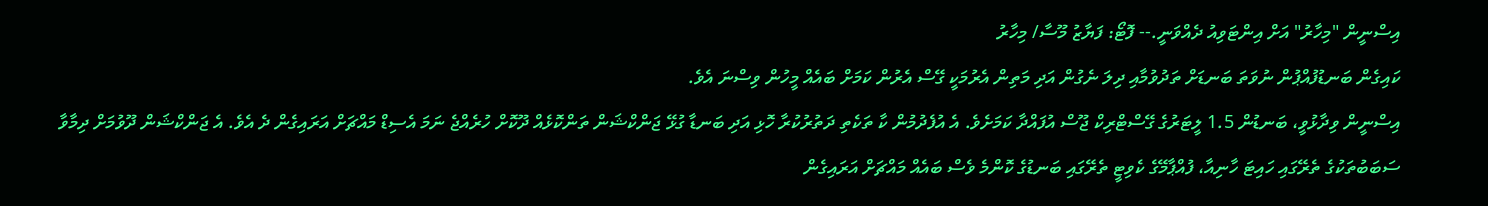އިސްނީން "މިހާރު" އަށް އިންޓަވިއު ދެއްވަނީ.-- ފޮޓޯ: ފަޔާޒު މޫސާ/ މިހާރު
ކައިގެން ބަނޑުފުއްޕުން ނުވަތަ ބަނޑަށް ތަދުވުމާއި ދިލަ ނެގުން އަދި މަތިން އެރުމަކީ ގޭސް އެރުން ކަމަށް ބައެއް މީހުން ވިސްނަ އެވެ.
އިސްނީން ވިދާޅުވީ، ބަނޑުން 1.5 ލީޓަރުގެ ގޭސްޓްރިކް ޖޫސް އުފައްދާ ކަމަށެވެ. އެ އުފެދުމުން ކާ ތަކެތި ދަތުރުކުރާ ހޮޅި އަދި ބަނޑާ ގުޅޭ ޖަންކްޝަން ތަންކޮޅެއް ދޫކޮށް ހުރެއްޖެ ނަމަ އެސިޑް މައްޗަށް އަރައިގެން ދެ އެވެ. އެ ޖަންކްޝަން ދޫވުމަށް ދިމާވާ ސަބަބުތަކުގެ ތެރޭގައި ހައިޓަ ހާނިއާ، ފުއްޕާމޭގެ ކެވިޓީ ތެރޭގައި ބަނޑުގެ ކޮންމެ ވެސް ބައެއް މައްޗަށް އަރައިގެން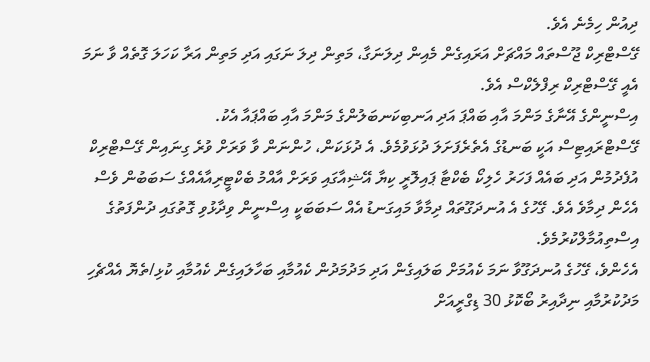ދިއުން ހިމެނެ އެވެ.
ގޭސްޓްރިކް ޖޫސްތައް މައްޗަށް އަރައިގެން މެއިން ދިލަނަގާ، މަތިން ދިލަ ނަގައި އަދި މަތިން އަރާ ކަހަލަ ގޮތެއް ވާ ނަމަ އެއީ ގޭސްޓްރިކް ރިފްލެކްސް އެވެ.
އިސްނީންގެ އޭނާގެ މަންމަ އާއި ބައްޕަ އަދި އަނބިކަނބަލުންގެ މަންމަ އާއި ބައްޕައާ އެކު.
ގޭސްޓްރައިޓިސް އަކީ ބަނޑުގެ އެތެރެފަށަލަ ދުޅަވުމެވެ. އެ ދުޅަކަން، ހުންނަން ވާ ވަރަށް ވުރެ ގިނައިން ގޭސްޓްރިކް އުފެދުމުން އަދި ބައެއް ފަހަރު ހެލިކޯ ބެކްޓާ ޕައިލޮރީ ކިޔާ އޭޝިއާގައި ވަރަށް އާއްމު ބެކްޓީރިއާއެއްގެ ސަބަބުން ވެސް އެހެން ދިމާވެ އެވެ. ގޭހުގެ އެ އުނދަގޫތައް ދިމާވާ މައިގަނޑު އެއް ސަބަބަކީ އިސްނީން ވިދާޅުވި ގޮތުގައި ދުންފަތުގެ އިސްތިއުމާލްކުރުމެވެ.
އެހެންވެ، ގޭހުގެ އުނދަގޫވާ ނަމަ ކެއުމަށް ބަލައިގެން އަދި މަދުމަދުން ކެއުމާއި ބަހާލައިގެން ކެއުމާއި ކުޅި/ތެޔޮ އެއްޗެހި މަދުކުރުމާއި ނިދާއިރު ބޯކޮޅު 30 ޑިގްރީއަށް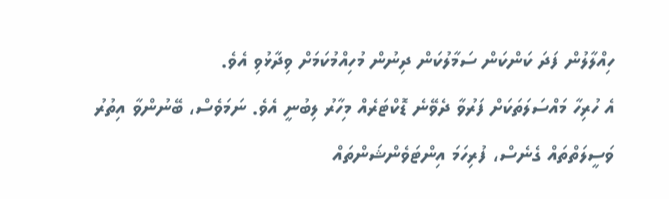ހިއްލާލުން ފަދަ ކަންކަން ސަމާލުކަން ދިނުން މުހިއްމުކަމަށް ވިދާޅުވި އެވެ.
އެ ހުރިހާ މައްސަލަތަކަށް ފަރުވާ ދެވޭނެ ޑޮކްޓަރެއް މިހާރު ލިބުނީ އެވެ. ނަމަވެސް، ބޭނުންވާ އިތުރު ވަސީލަތްތައް ގެނެސް، ފުރިހަމަ އިންޓަވެންޝަންތައް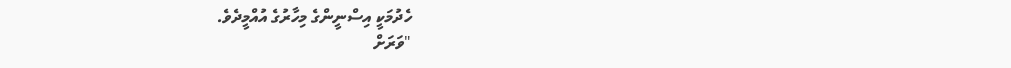ހެދުމަކީ އިސްނީންގެ މިހާރުގެ އުއްމީދެވެ.
"ވަރަށް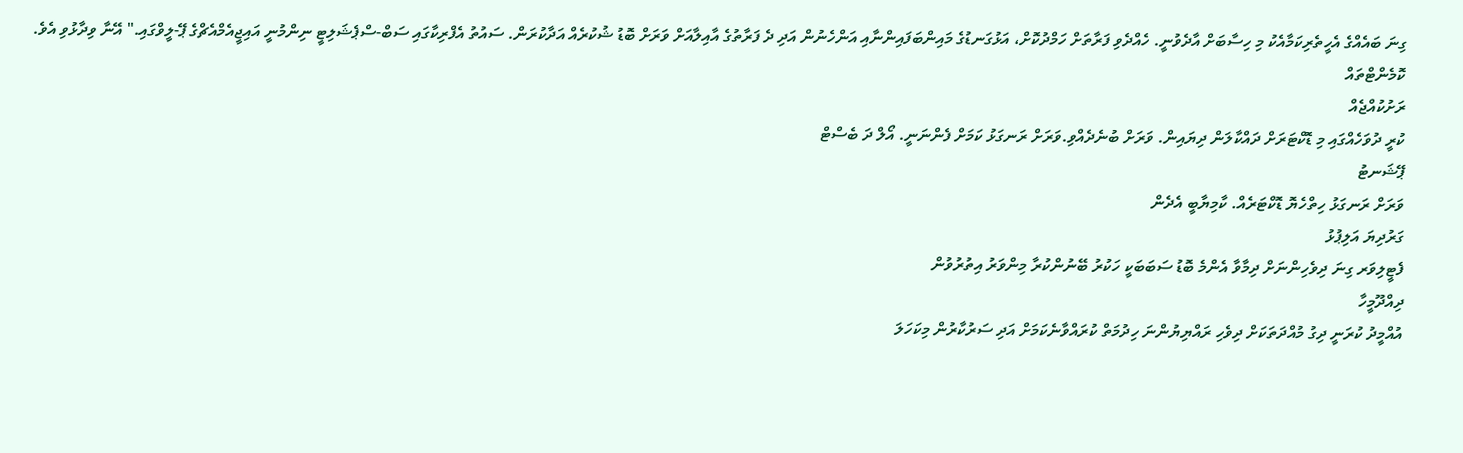ގިނަ ބައެއްގެ އެހީތެރިކަމާއެކު މި ހިސާބަށް އާދެވުނީ. ހެއްދެވި ފަރާތަށް ހަމްދުކޮށް، އަޅުގަނޑުގެ މައިންބަފައިންނާއި އަންހެނުން އަދި ދެ ފަރާތުގެ އާއިލާއަށް ވަރަށް ބޮޑު ޝުކުރެއް އަދާކުރަން. ސައުތު އެފްރިކާގައި ސަބް-ސްޕެޝަލިޓީ ނިންމުނީ އައިޖީއެމްއެޗްގެ ޕޭ-ލީވްގައި." އޭނާ ވިދާޅުވި އެވެ.
ކޮމެންޓްތައް
ރަށުކުއްޖެއް
ކުރީ ދުވަހެއްގައި މި ޑޮކްޓަރަށް ދައްކާލަން ދިޔައިން. ވަރަށް ބުނެދެއްވި.ވަރަށް ރަނގަޅު ކަމަށް ފެންނަނީ. އޯލް ދަ ބެސްޓް
ޕޭޝަނޓު
ވަރަށް ރަނގަޅު ހިތްހެޔޮ ޑޮކްޓަރެއް. ކާމިޔާބީ އެދެން
ގަރުދިޔަ އަލިޕުޅު
ފެޓީލިވަރ ގިނަ ދިވެހިންނަށް ދިމާވާ އެންމެ ބޮޑު ސަބަބަކީ ހަކުރު ބޭނުންކުރާ މިންވަރު އިތުރުވުން
ދިއްދޫމީހާ
އުއްމީދު ކުރަނީ ދިގު މުއްދަތަކަށް ދިވެހި ރައްޔިޔުންނަ ހިދުމަތް ކުރައްވާނެކަމަށް އަދި ސަރުކާރުން މިކަހަލަ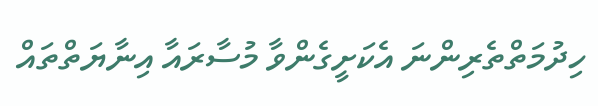ހިދުމަތްތެރިންނަ އެކަށީގެންވާ މުސާރައާ އިނާޔަތްތައް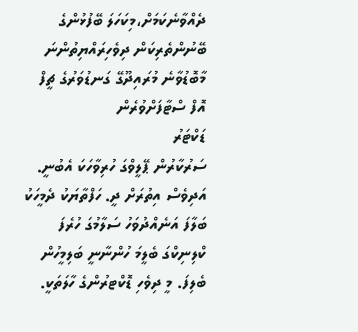ދެއްވާނެކަމަށް،މިކަހަލަ ބޭފުޅުންގެ ބޭނުންތެރިކަން ދިވެހިރައްޔިތުންނަ މާބޮޑުވާނެ މުރައިދޫގޭ ގަނޑުވަރުގެ ޗީފް އޮފް ސްޓާފަށްވުރެން
ޑަކްޓަރު
ސަރުކާރުން ޕޭލީވްގަ ހުރިވާހަކަ އެބުނީ. އަދިވެސް އިތުރަށް ދީ. ހަފްތާޔަކު ދެމީހަކު ބަލާފަ އަނެއްދުވަހު ސަލާމުގަ ހުރެފަ ކްލިނިކްގަ ބެލީމަ ހުންނާނީ ބަލިމީހުން ބެލިފަ. މީ ދިވެހި ޑޮކްޓރުންގެ ހާލަތަކީ.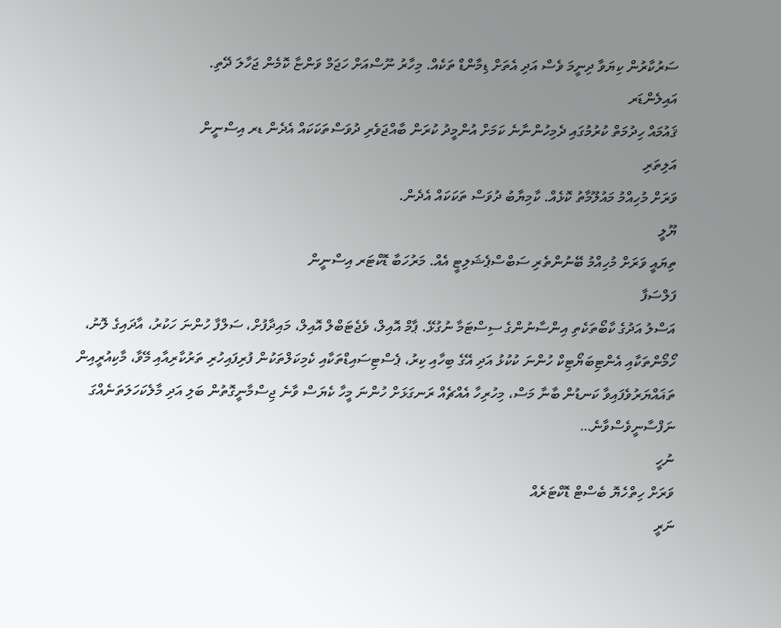ސަރުކާރުން ކިޔަވާ ދިނީމަ ވެސް އަދި އެތަށް ޑިމާންޑް ތަކެއް. މިހާރު ނޫސްއަށް ހަޖަމް ވަންޏާ ކޮމެން ޖަހާލަ ދޭތި.
އައިލެންޑަރ
ޤައުމައް ހިދުމަތް ކުރުމުގައި ދެމިހުންނާނެ ކަމަށް އުންމީދު ކުރަން ބާއްޖަވެރި ދުވަސްތަކަކައް އެދެން ޑރ އިސްނީން
އަލިތަރި
ވަރަށް މުހިއްމު މައުލޫމާތު ކޮޅެއް. ކާމިޔާބު ދުވަސް ތަކަކައް އެދެން.
ޔޫލީ
ތިޔައީ ވަރަށް މުހިއްމު ބޭނުންތެރި ސަބްސްޕެޝަލިޓީ އެއް. މަރުހަބާ ޑޮކްޓަރ އިސްނީން
ފަލްސަފާ
އަސްލު އަދުގެ ކާބޯތަކެތި އިންސާނުންގެ ސިސްޓަމާ ނުގުޅޭ. ޕާމް އޮއިލް، ވެޖެޓަބްލް އޮއިލް، މައިދާފުށް، ސަލްފާ ހުންނަ ހަކުރު، އާދައިގެ ލޮނު، ހޯމޯންތަކާއި އެންޓިބަޔޯޓިކް ހުންނަ ކުކުޅު އަދި އޭގެ ބިހާއި ކިރު، ޕެސްޓިސައިޑްތަކާއި ކެމިކަލްތަކުން ފުރިފައިހުރި ތަރުކާރިއާއި މޭވާ، މާކިއުރީއިން ތަޣައްޔަރުވެފައިވާ ކަނޑުން ބާނާ މަސް، މިހުރިހާ އެއްޗެއް ރަނގަޅަށް ހުންނަ މީހާ ކެޔަސް ވާނެ ޖިސްމާނީގޮތުން ބަލި އަދި މާލެކަހަލަތަނެއްގަ ނަފްސާނީވެސްވާނެ…
ނުހީ
ވަރަށް ހިތްހެޔޮ ބެސްޓް ޑޮކްޓަރެއް
ނަރީ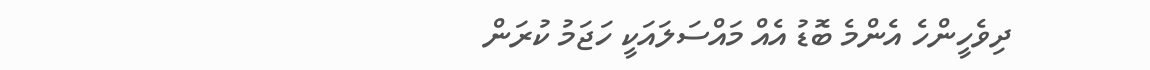ދިވެހީންހެ އެންމެ ބޮޑު އެއް މައްސަލައަކީ ހަޖަމު ކުރަން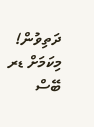ދަތިވުން! މިކަމަށް ޑރ ބޭސް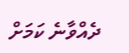ދެއްވާނެ ކަމަށް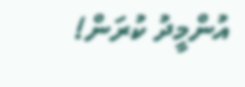އުންމީދު ކުރަން!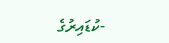-ކުޑައިރުގެ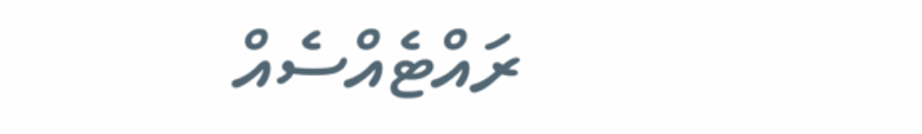ރައްޓެއްސެއް